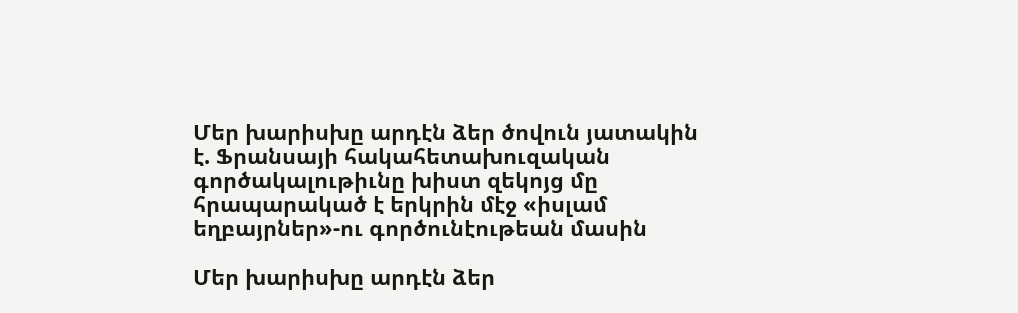Մեր խարիսխը արդէն ձեր ծովուն յատակին է. Ֆրանսայի հակահետախուզական գործակալութիւնը խիստ զեկոյց մը հրապարակած է երկրին մէջ «իսլամ եղբայրներ»-ու գործունէութեան մասին

Մեր խարիսխը արդէն ձեր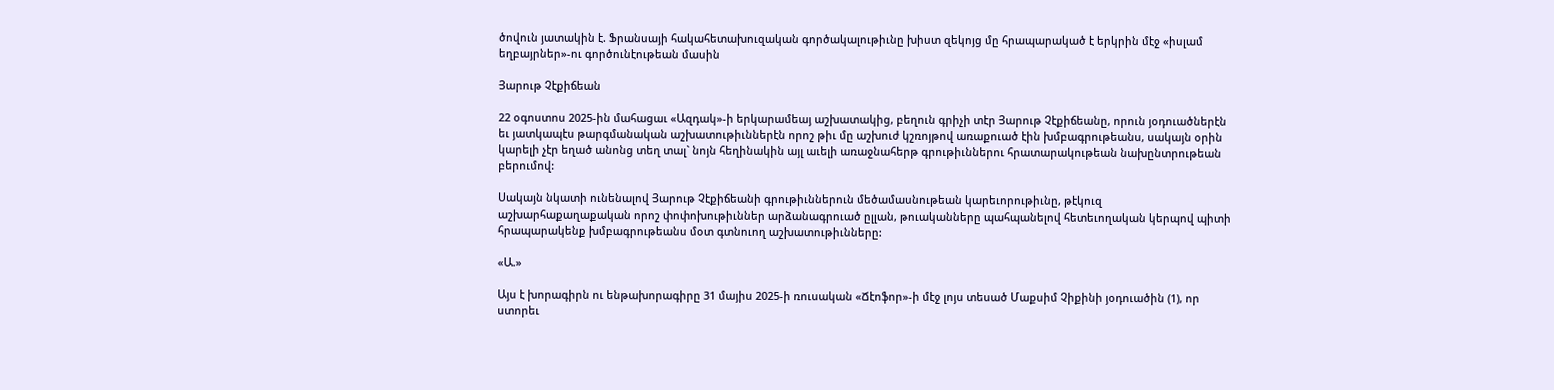ծովուն յատակին է. Ֆրանսայի հակահետախուզական գործակալութիւնը խիստ զեկոյց մը հրապարակած է երկրին մէջ «իսլամ եղբայրներ»-ու գործունէութեան մասին

Յարութ Չէքիճեան

22 օգոստոս 2025-ին մահացաւ «Ազդակ»-ի երկարամեայ աշխատակից, բեղուն գրիչի տէր Յարութ Չէքիճեանը, որուն յօդուածներէն եւ յատկապէս թարգմանական աշխատութիւններէն որոշ թիւ մը աշխուժ կշռոյթով առաքուած էին խմբագրութեանս, սակայն օրին կարելի չէր եղած անոնց տեղ տալ` նոյն հեղինակին այլ աւելի առաջնահերթ գրութիւններու հրատարակութեան նախընտրութեան բերումով:

Սակայն նկատի ունենալով Յարութ Չէքիճեանի գրութիւններուն մեծամասնութեան կարեւորութիւնը, թէկուզ աշխարհաքաղաքական որոշ փոփոխութիւններ արձանագրուած ըլլան, թուականները պահպանելով հետեւողական կերպով պիտի հրապարակենք խմբագրութեանս մօտ գտնուող աշխատութիւնները:

«Ա.»

Այս է խորագիրն ու ենթախորագիրը 31 մայիս 2025-ի ռուսական «Ճէոֆոր»-ի մէջ լոյս տեսած Մաքսիմ Չիքինի յօդուածին (1), որ ստորեւ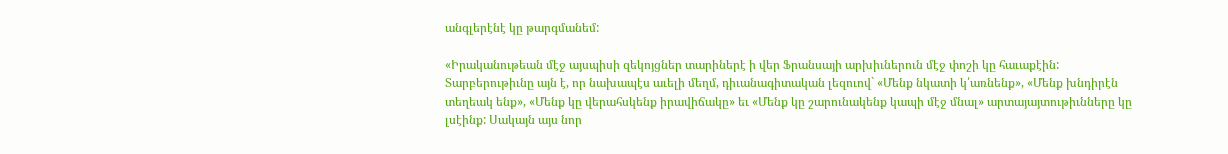անգլերէնէ կը թարգմանեմ:

«Իրականութեան մէջ այսպիսի զեկոյցներ տարիներէ ի վեր Ֆրանսայի արխիւներուն մէջ փոշի կը հաւաքէին: Տարբերութիւնը այն է, որ նախապէս աւելի մեղմ, դիւանագիտական լեզուով` «Մենք նկատի կ՛առնենք», «Մենք խնդիրէն տեղեակ ենք», «Մենք կը վերահսկենք իրավիճակը» եւ «Մենք կը շարունակենք կապի մէջ մնալ» արտայայտութիւնները կը լսէինք: Սակայն այս նոր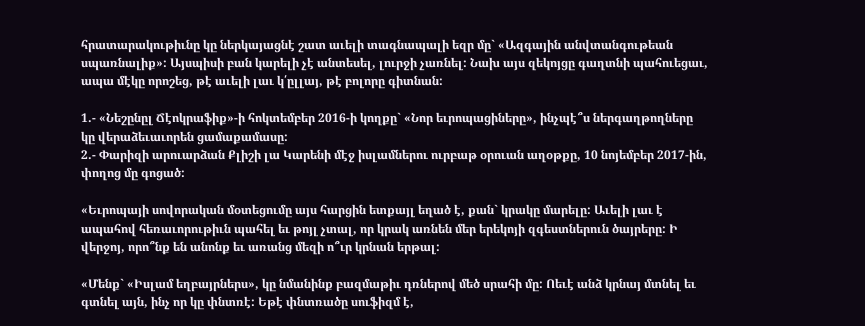հրատարակութիւնը կը ներկայացնէ շատ աւելի տագնապալի եզր մը` «Ազգային անվտանգութեան սպառնալիք»: Այսպիսի բան կարելի չէ անտեսել, լուրջի չառնել: Նախ այս զեկոյցը գաղտնի պահուեցաւ, ապա մէկը որոշեց, թէ աւելի լաւ կ՛ըլլայ, թէ բոլորը գիտնան:

1.- «Նեշընըլ Ճէոկրաֆիք»-ի հոկտեմբեր 2016-ի կողքը` «Նոր եւրոպացիները», ինչպէ՞ս ներգաղթողները կը վերաձեւաւորեն ցամաքամասը:
2.- Փարիզի արուարձան Քլիշի լա Կարենի մէջ իսլամներու ուրբաթ օրուան աղօթքը, 10 նոյեմբեր 2017-ին, փողոց մը գոցած:

«Եւրոպայի սովորական մօտեցումը այս հարցին ետքայլ եղած է, քան` կրակը մարելը: Աւելի լաւ է ապահով հեռաւորութիւն պահել եւ թոյլ չտալ, որ կրակ առնեն մեր երեկոյի զգեստներուն ծայրերը: Ի վերջոյ, որո՞նք են անոնք եւ առանց մեզի ո՞ւր կրնան երթալ:

«Մենք` «Իսլամ եղբայրներս», կը նմանինք բազմաթիւ դռներով մեծ սրահի մը: Ոեւէ անձ կրնայ մտնել եւ գտնել այն, ինչ որ կը փնտռէ: Եթէ փնտռածը սուֆիզմ է,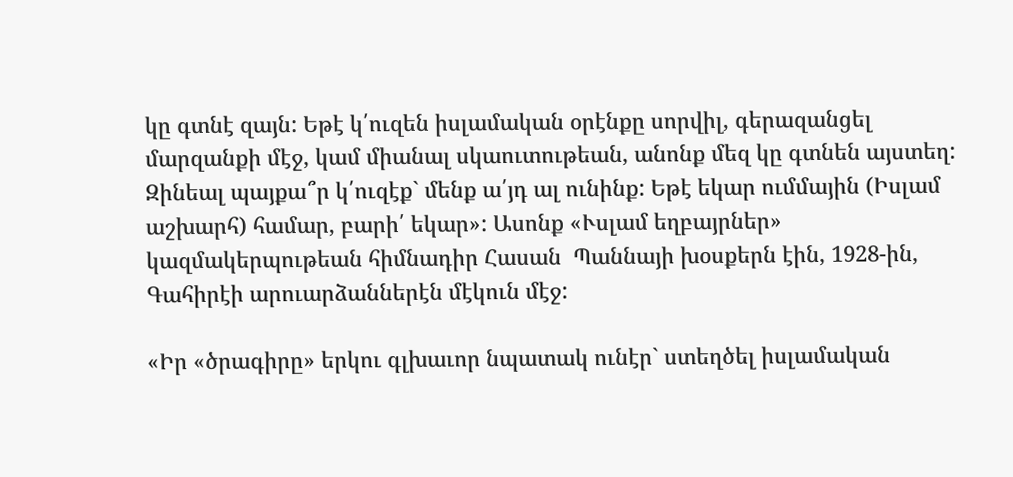կը գտնէ զայն: Եթէ կ՛ուզեն իսլամական օրէնքը սորվիլ, գերազանցել մարզանքի մէջ, կամ միանալ սկաուտութեան, անոնք մեզ կը գտնեն այստեղ: Զինեալ պայքա՞ր կ՛ուզէք` մենք ա՛յդ ալ ունինք: Եթէ եկար ումմային (Իսլամ աշխարհ) համար, բարի՛ եկար»: Ասոնք «Ւսլամ եղբայրներ» կազմակերպութեան հիմնադիր Հասան  Պաննայի խօսքերն էին, 1928-ին, Գահիրէի արուարձաններէն մէկուն մէջ:

«Իր «ծրագիրը» երկու գլխաւոր նպատակ ունէր` ստեղծել իսլամական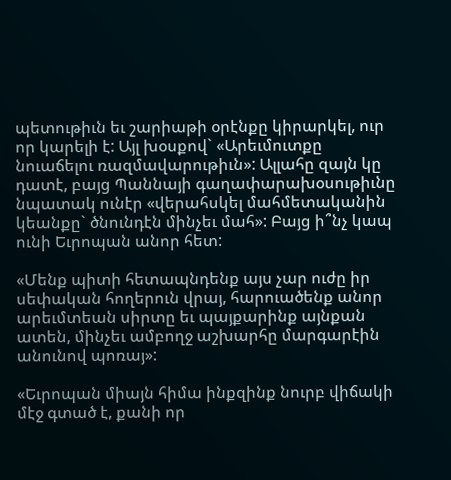պետութիւն եւ շարիաթի օրէնքը կիրարկել, ուր որ կարելի է: Այլ խօսքով` «Արեւմուտքը նուաճելու ռազմավարութիւն»: Ալլահը զայն կը դատէ, բայց Պաննայի գաղափարախօսութիւնը նպատակ ունէր «վերահսկել մահմետականին կեանքը` ծնունդէն մինչեւ մահ»: Բայց ի՞նչ կապ ունի Եւրոպան անոր հետ:

«Մենք պիտի հետապնդենք այս չար ուժը իր սեփական հողերուն վրայ, հարուածենք անոր արեւմտեան սիրտը եւ պայքարինք այնքան ատեն, մինչեւ ամբողջ աշխարհը մարգարէին անունով պոռայ»:

«Եւրոպան միայն հիմա ինքզինք նուրբ վիճակի մէջ գտած է, քանի որ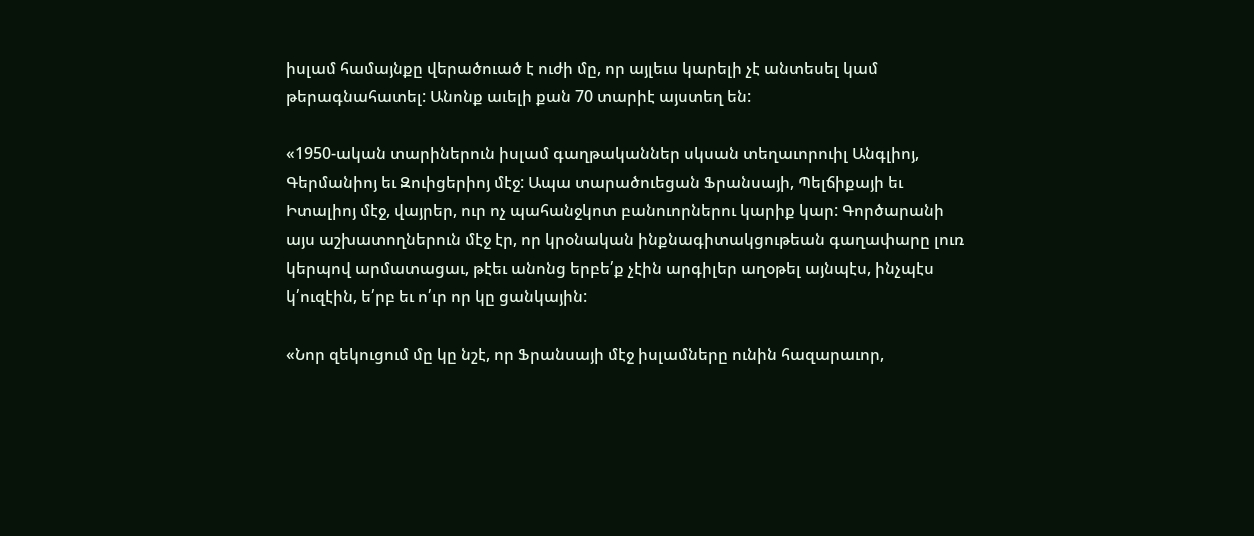իսլամ համայնքը վերածուած է ուժի մը, որ այլեւս կարելի չէ անտեսել կամ թերագնահատել: Անոնք աւելի քան 70 տարիէ այստեղ են:

«1950-ական տարիներուն իսլամ գաղթականներ սկսան տեղաւորուիլ Անգլիոյ, Գերմանիոյ եւ Զուիցերիոյ մէջ: Ապա տարածուեցան Ֆրանսայի, Պելճիքայի եւ Իտալիոյ մէջ, վայրեր, ուր ոչ պահանջկոտ բանուորներու կարիք կար: Գործարանի այս աշխատողներուն մէջ էր, որ կրօնական ինքնագիտակցութեան գաղափարը լուռ կերպով արմատացաւ, թէեւ անոնց երբե՛ք չէին արգիլեր աղօթել այնպէս, ինչպէս կ՛ուզէին, ե՛րբ եւ ո՛ւր որ կը ցանկային:

«Նոր զեկուցում մը կը նշէ, որ Ֆրանսայի մէջ իսլամները ունին հազարաւոր,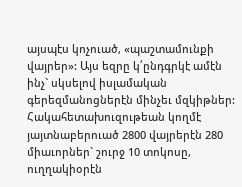այսպէս կոչուած, «պաշտամունքի վայրեր»: Այս եզրը կ՛ընդգրկէ ամէն ինչ` սկսելով իսլամական գերեզմանոցներէն մինչեւ մզկիթներ: Հակահետախուզութեան կողմէ յայտնաբերուած 2800 վայրերէն 280 միաւորներ` շուրջ 10 տոկոսը, ուղղակիօրէն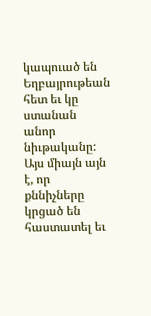կապուած են Եղբայրութեան հետ եւ կը ստանան անոր նիւթականը: Այս միայն այն է, որ քննիչները կրցած են հաստատել եւ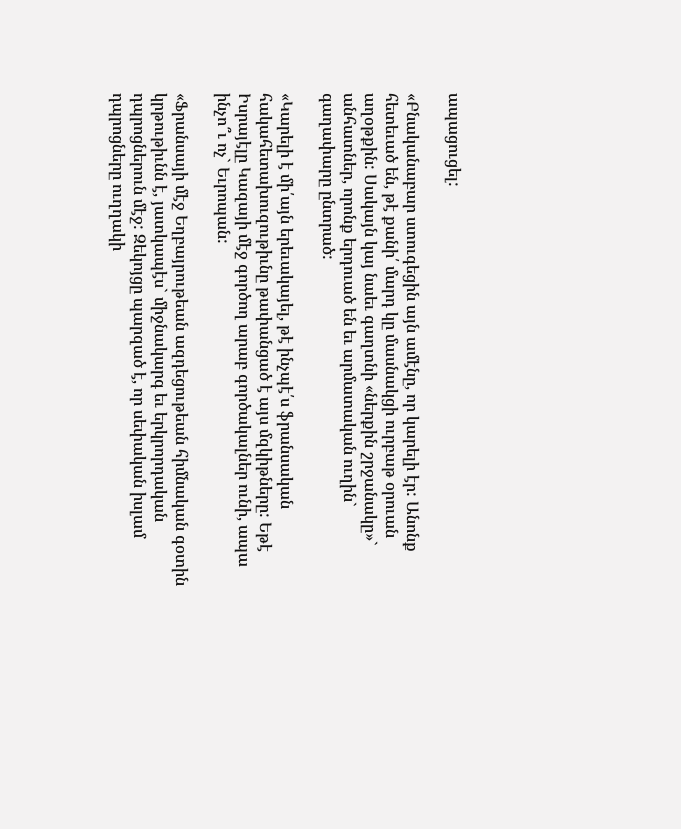ապացուցել:

«Բնականաբար ստուգեցին այն ամէնը, որ կարելի էր: Անոնք հետեւած են, թէ քանի՛ մարդ կը մասնակցի ուրբաթ օրուան աղօթքին: Սակայն կայ նաեւ գաղտնի «ներքին շրջանակը»` անհատներ, որոնք երդուած են եւ արմատական ուղին` գաղափարը ընտրած:

«Կարելի է մի՛այն երեւակայել, թէ ինչպէ՛ս ֆրանսական հակահետախուզութիւնը թափանցած է այս մզկիթները: Եթէ Իսրայէլը Կազայի մէջ գործող արաբ գործակալներ ունի, ապա ինչո՞ւ ոչ` Եւրոպան:

«Ֆրանսայի մէջ Եղբայրութեան ազդեցութեան հիմնական գօտին կրթութիւնն է, յատկապէս` միջնակարգ եւ երկրորդական դպրոցներուն մէջ: Զեկոյցը պարզած է, որ սեփական իսլամ դպրոցները ուղղակի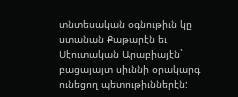տնտեսական օգնութիւն կը ստանան Քաթարէն եւ Սէուտական Արաբիայէն` բացայայտ սիւննի օրակարգ ունեցող պետութիւններէն: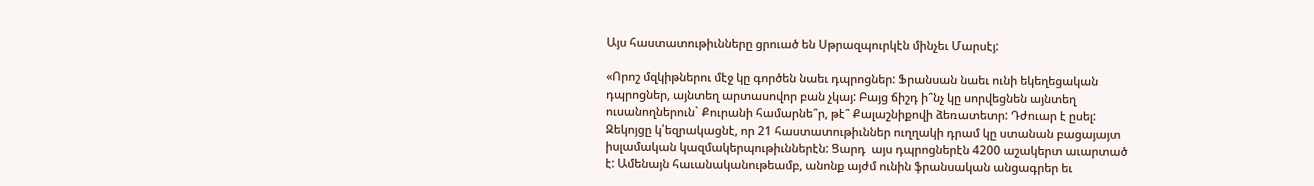Այս հաստատութիւնները ցրուած են Սթրազպուրկէն մինչեւ Մարսէյ:

«Որոշ մզկիթներու մէջ կը գործեն նաեւ դպրոցներ: Ֆրանսան նաեւ ունի եկեղեցական դպրոցներ, այնտեղ արտասովոր բան չկայ: Բայց ճիշդ ի՞նչ կը սորվեցնեն այնտեղ ուսանողներուն` Քուրանի համարնե՞ր, թէ՞ Քալաշնիքովի ձեռատետր: Դժուար է ըսել: Զեկոյցը կ՛եզրակացնէ, որ 21 հաստատութիւններ ուղղակի դրամ կը ստանան բացայայտ իսլամական կազմակերպութիւններէն: Ցարդ  այս դպրոցներէն 4200 աշակերտ աւարտած է: Ամենայն հաւանականութեամբ, անոնք այժմ ունին ֆրանսական անցագրեր եւ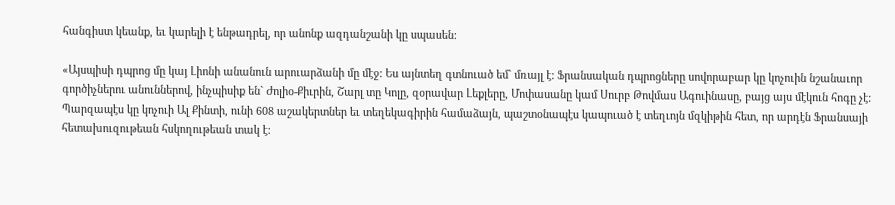հանգիստ կեանք, եւ կարելի է ենթադրել, որ անոնք ազդանշանի կը սպասեն:

«Այսպիսի դպրոց մը կայ Լիոնի անանուն արուարձանի մը մէջ: Ես այնտեղ գտնուած եմ` մռայլ է: Ֆրանսական դպրոցները սովորաբար կը կոչուին նշանաւոր գործիչներու անուններով, ինչպիսիք են` Ժոլիօ-Քիւրին, Շարլ տը Կոլը, զօրավար Լեքլերը, Մոփասանը կամ Սուրբ Թովմաս Ագուինասը, բայց այս մէկուն հոգը չէ: Պարզապէս կը կոչուի Ալ Քինտի, ունի 608 աշակերտներ եւ տեղեկագիրին համաձայն, պաշտօնապէս կապուած է տեղւոյն մզկիթին հետ, որ արդէն Ֆրանսայի հետախուզութեան հսկողութեան տակ է: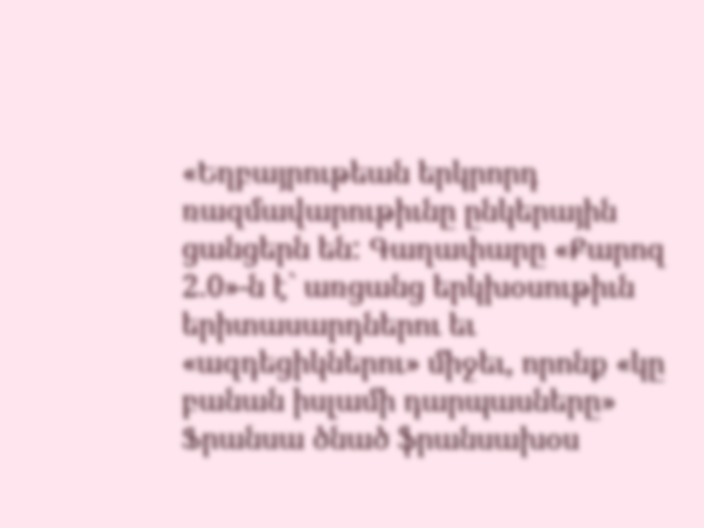«Եղբայրութեան երկրորդ ռազմավարութիւնը ընկերային ցանցերն են: Գաղափարը «Քարոզ 2.0»-ն է` առցանց երկխօսութիւն երիտասարդներու եւ «ազդեցիկներու» միջեւ, որոնք «կը բանան իսլամի դարպասները» Ֆրանսա ծնած ֆրանսախօս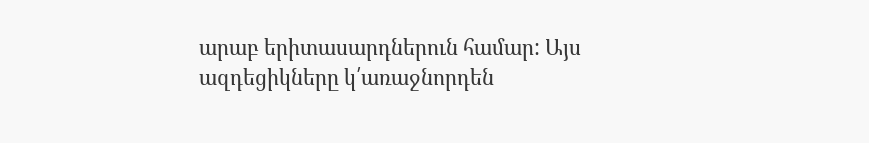արաբ երիտասարդներուն համար: Այս ազդեցիկները կ՛առաջնորդեն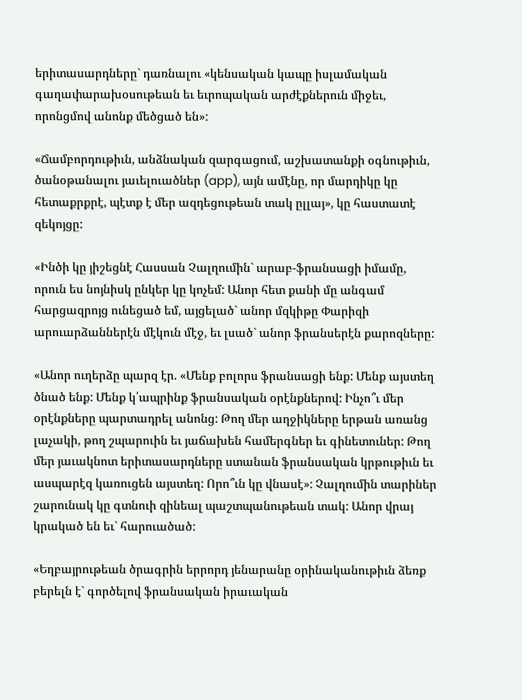երիտասարդները` դառնալու «կենսական կապը իսլամական գաղափարախօսութեան եւ եւրոպական արժէքներուն միջեւ, որոնցմով անոնք մեծցած են»:

«Ճամբորդութիւն, անձնական զարգացում, աշխատանքի օգնութիւն, ծանօթանալու յաւելուածներ (app), այն ամէնը, որ մարդիկը կը հետաքրքրէ, պէտք է մեր ազդեցութեան տակ ըլլայ», կը հաստատէ զեկոյցը:

«Ինծի կը յիշեցնէ Հասսան Չալղումին` արաբ-ֆրանսացի իմամը, որուն ես նոյնիսկ ընկեր կը կոչեմ: Անոր հետ քանի մը անգամ հարցազրոյց ունեցած եմ, այցելած` անոր մզկիթը Փարիզի արուարձաններէն մէկուն մէջ, եւ լսած` անոր ֆրանսերէն քարոզները:

«Անոր ուղերձը պարզ էր. «Մենք բոլորս ֆրանսացի ենք: Մենք այստեղ ծնած ենք: Մենք կ՛ապրինք ֆրանսական օրէնքներով: Ինչո՞ւ մեր օրէնքները պարտադրել անոնց: Թող մեր աղջիկները երթան առանց լաչակի, թող շպարուին եւ յաճախեն համերգներ եւ գինետուներ: Թող մեր յաւակնոտ երիտասարդները ստանան ֆրանսական կրթութիւն եւ ասպարէզ կառուցեն այստեղ: Որո՞ւն կը վնասէ»: Չալղումին տարիներ շարունակ կը գտնուի զինեալ պաշտպանութեան տակ: Անոր վրայ կրակած են եւ` հարուածած:

«Եղբայրութեան ծրագրին երրորդ յենարանը օրինականութիւն ձեռք բերելն է` գործելով ֆրանսական իրաւական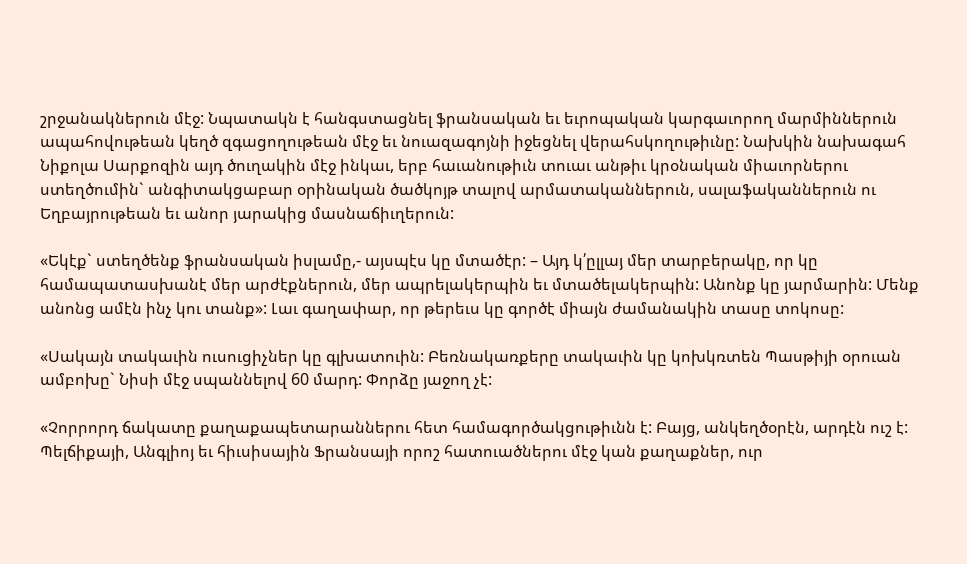շրջանակներուն մէջ: Նպատակն է հանգստացնել ֆրանսական եւ եւրոպական կարգաւորող մարմիններուն ապահովութեան կեղծ զգացողութեան մէջ եւ նուազագոյնի իջեցնել վերահսկողութիւնը: Նախկին նախագահ Նիքոլա Սարքոզին այդ ծուղակին մէջ ինկաւ, երբ հաւանութիւն տուաւ անթիւ կրօնական միաւորներու ստեղծումին` անգիտակցաբար օրինական ծածկոյթ տալով արմատականներուն, սալաֆականներուն ու Եղբայրութեան եւ անոր յարակից մասնաճիւղերուն:

«Եկէք` ստեղծենք ֆրանսական իսլամը,- այսպէս կը մտածէր: – Այդ կ՛ըլլայ մեր տարբերակը, որ կը համապատասխանէ մեր արժէքներուն, մեր ապրելակերպին եւ մտածելակերպին: Անոնք կը յարմարին: Մենք անոնց ամէն ինչ կու տանք»: Լաւ գաղափար, որ թերեւս կը գործէ միայն ժամանակին տասը տոկոսը:

«Սակայն տակաւին ուսուցիչներ կը գլխատուին: Բեռնակառքերը տակաւին կը կոխկռտեն Պասթիյի օրուան ամբոխը` Նիսի մէջ սպաննելով 60 մարդ: Փորձը յաջող չէ:

«Չորրորդ ճակատը քաղաքապետարաններու հետ համագործակցութիւնն է: Բայց, անկեղծօրէն, արդէն ուշ է: Պելճիքայի, Անգլիոյ եւ հիւսիսային Ֆրանսայի որոշ հատուածներու մէջ կան քաղաքներ, ուր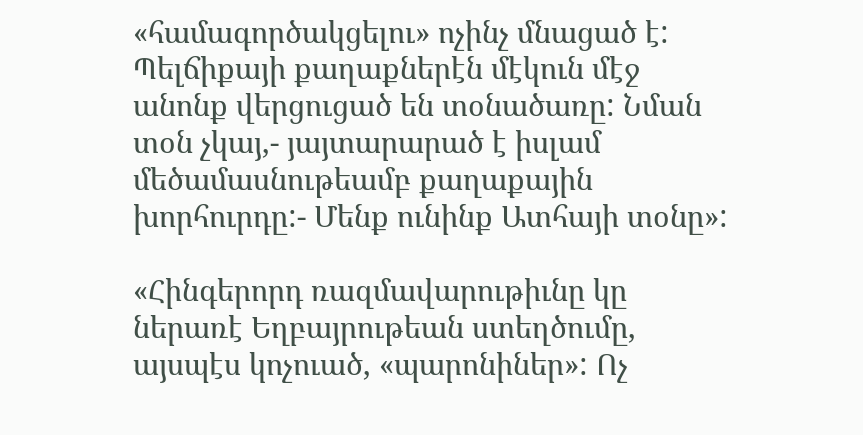«համագործակցելու» ոչինչ մնացած է: Պելճիքայի քաղաքներէն մէկուն մէջ անոնք վերցուցած են տօնածառը: Նման տօն չկայ,- յայտարարած է իսլամ մեծամասնութեամբ քաղաքային խորհուրդը:- Մենք ունինք Ատհայի տօնը»:

«Հինգերորդ ռազմավարութիւնը կը ներառէ Եղբայրութեան ստեղծումը, այսպէս կոչուած, «պարոնիներ»: Ոչ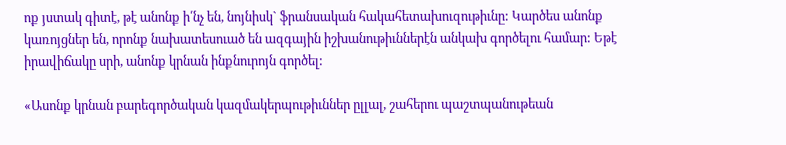ոք յստակ գիտէ, թէ անոնք ի՛նչ են, նոյնիսկ` ֆրանսական հակահետախուզութիւնը: Կարծես անոնք կառոյցներ են, որոնք նախատեսուած են ազգային իշխանութիւններէն անկախ գործելու համար: Եթէ իրավիճակը սրի, անոնք կրնան ինքնուրոյն գործել:

«Ասոնք կրնան բարեգործական կազմակերպութիւններ ըլլալ, շահերու պաշտպանութեան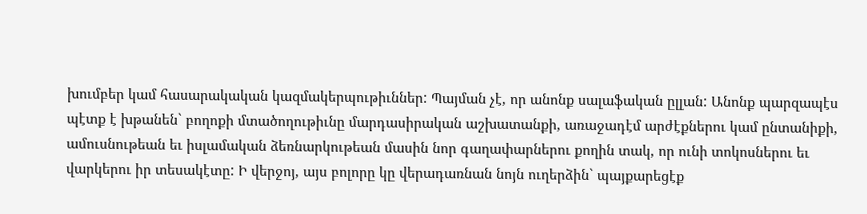խումբեր կամ հասարակական կազմակերպութիւններ: Պայման չէ, որ անոնք սալաֆական ըլլան: Անոնք պարզապէս պէտք է խթանեն` բողոքի մտածողութիւնը մարդասիրական աշխատանքի, առաջադէմ արժէքներու կամ ընտանիքի, ամուսնութեան եւ իսլամական ձեռնարկութեան մասին նոր գաղափարներու քողին տակ, որ ունի տոկոսներու եւ վարկերու իր տեսակէտը: Ի վերջոյ, այս բոլորը կը վերադառնան նոյն ուղերձին` պայքարեցէք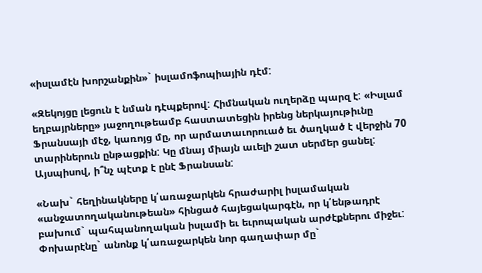«իսլամէն խորշանքին»` իսլամոֆոպիային դէմ:

«Զեկոյցը լեցուն է նման դէպքերով: Հիմնական ուղերձը պարզ է: «Իսլամ եղբայրները» յաջողութեամբ հաստատեցին իրենց ներկայութիւնը Ֆրանսայի մէջ, կառոյց մը, որ արմատաւորուած եւ ծաղկած է վերջին 70 տարիներուն ընթացքին: Կը մնայ միայն աւելի շատ սերմեր ցանել: Այսպիսով, ի՞նչ պէտք է ընէ Ֆրանսան:

«Նախ` հեղինակները կ՛առաջարկեն հրաժարիլ իսլամական «անջատողականութեան» հինցած հայեցակարգէն, որ կ՛ենթադրէ բախում` պահպանողական իսլամի եւ եւրոպական արժէքներու միջեւ: Փոխարէնը` անոնք կ՛առաջարկեն նոր գաղափար մը`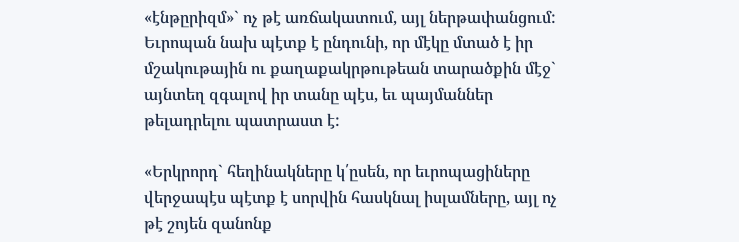«էնթըրիզմ»` ոչ թէ առճակատում, այլ ներթափանցում: Եւրոպան նախ պէտք է ընդունի, որ մէկը մտած է իր մշակութային ու քաղաքակրթութեան տարածքին մէջ` այնտեղ զգալով իր տանը պէս, եւ պայմաններ թելադրելու պատրաստ է:

«Երկրորդ` հեղինակները կ՛ըսեն, որ եւրոպացիները վերջապէս պէտք է սորվին հասկնալ իսլամները, այլ ոչ թէ շոյեն զանոնք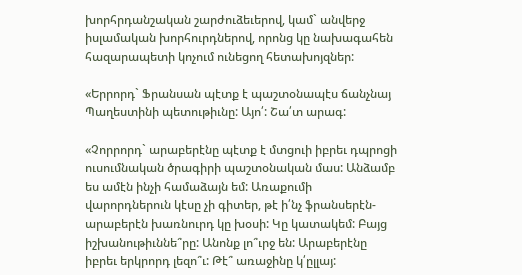խորհրդանշական շարժուձեւերով, կամ` անվերջ իսլամական խորհուրդներով, որոնց կը նախագահեն հազարապետի կոչում ունեցող հետախոյզներ:

«Երրորդ` Ֆրանսան պէտք է պաշտօնապէս ճանչնայ Պաղեստինի պետութիւնը: Այո՛: Շա՛տ արագ:

«Չորրորդ` արաբերէնը պէտք է մտցուի իբրեւ դպրոցի ուսումնական ծրագիրի պաշտօնական մաս: Անձամբ ես ամէն ինչի համաձայն եմ: Առաքումի վարորդներուն կէսը չի գիտեր, թէ ի՛նչ ֆրանսերէն-արաբերէն խառնուրդ կը խօսի: Կը կատակեմ: Բայց իշխանութիւննե՞րը: Անոնք լո՞ւրջ են: Արաբերէնը իբրեւ երկրորդ լեզո՞ւ: Թէ՞ առաջինը կ՛ըլլայ: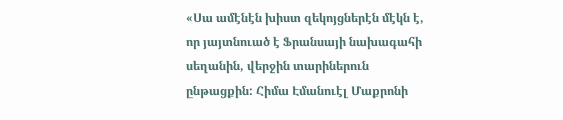«Սա ամէնէն խիստ զեկոյցներէն մէկն է, որ յայտնուած է Ֆրանսայի նախագահի սեղանին, վերջին տարիներուն ընթացքին: Հիմա Էմանուէլ Մաքրոնի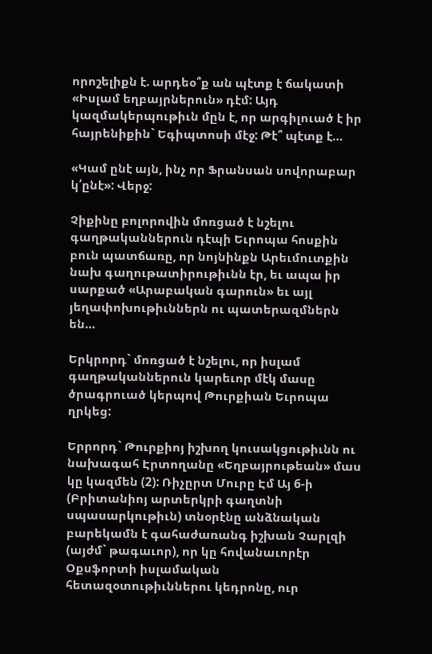որոշելիքն է. արդեօ՞ք ան պէտք է ճակատի «Իսլամ եղբայրներուն» դէմ: Այդ կազմակերպութիւն մըն է, որ արգիլուած է իր հայրենիքին` Եգիպտոսի մէջ: Թէ՞ պէտք է…

«Կամ ընէ այն, ինչ որ Ֆրանսան սովորաբար կ՛ընէ»: Վերջ:

Չիքինը բոլորովին մոռցած է նշելու գաղթականներուն դէպի Եւրոպա հոսքին բուն պատճառը, որ նոյնինքն Արեւմուտքին նախ գաղութատիրութիւնն էր, եւ ապա իր սարքած «Արաբական գարուն» եւ այլ յեղափոխութիւններն ու պատերազմներն են…

Երկրորդ` մոռցած է նշելու, որ իսլամ գաղթականներուն կարեւոր մէկ մասը ծրագրուած կերպով Թուրքիան Եւրոպա ղրկեց:

Երրորդ` Թուրքիոյ իշխող կուսակցութիւնն ու նախագահ Էրտողանը «Եղբայրութեան» մաս կը կազմեն (2): Ռիչըրտ Մուրը Էմ Այ 6-ի (Բրիտանիոյ արտերկրի գաղտնի սպասարկութիւն) տնօրէնը անձնական բարեկամն է գահաժառանգ իշխան Չարլզի (այժմ` թագաւոր), որ կը հովանաւորէր Օքսֆորտի իսլամական հետազօտութիւններու կեդրոնը, ուր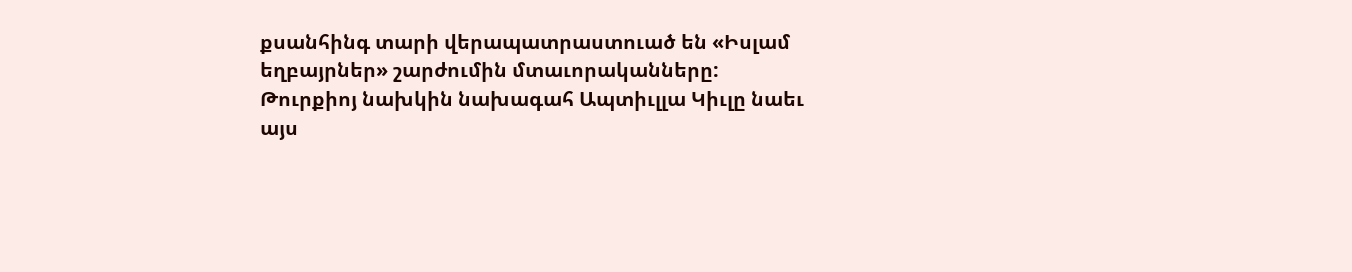քսանհինգ տարի վերապատրաստուած են «Իսլամ եղբայրներ» շարժումին մտաւորականները: Թուրքիոյ նախկին նախագահ Ապտիւլլա Կիւլը նաեւ այս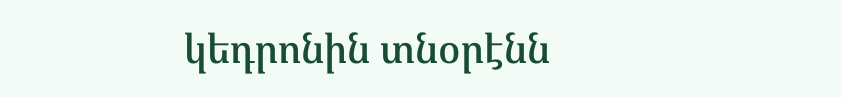կեդրոնին տնօրէնն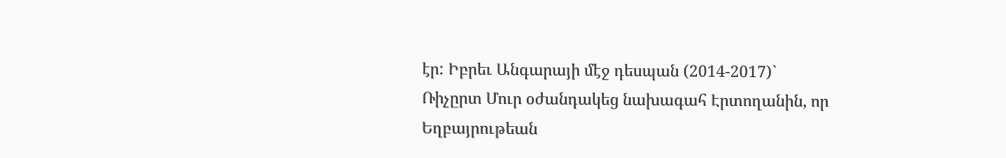էր: Իբրեւ Անգարայի մէջ դեսպան (2014-2017)` Ռիչըրտ Մուր օժանդակեց նախագահ Էրտողանին, որ Եղբայրութեան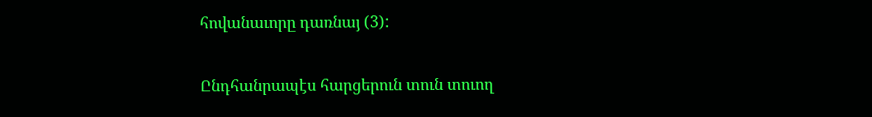հովանաւորը դառնայ (3):

Ընդհանրապէս հարցերուն տուն տուող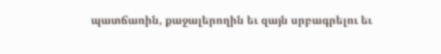պատճառին, քաջալերողին եւ զայն սրբագրելու եւ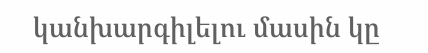կանխարգիլելու մասին կը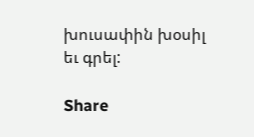խուսափին խօսիլ եւ գրել:

Share